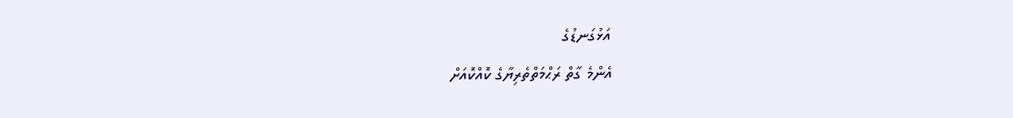އަޅުގަނޑުގެ
އެންމެ ގާތް ރަޙްމަތްތެރިޔާގެ ކޮއްކޮއަށް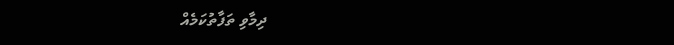ދިމާވި ތަފާތުކަމެއް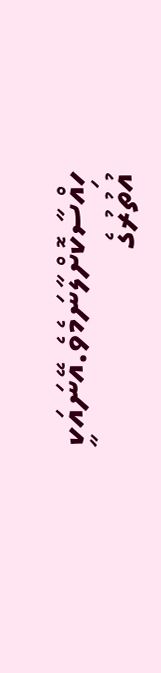ހިއްސާކޮށްލާނަމެވެ.އޭނައަކީ
އުތުރުގެ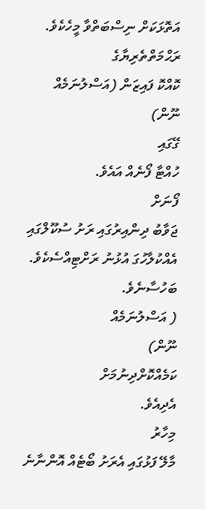އަތޮޅަކަށް ނިސްބަތްވާ މީހެކެވެ.
ރަޙްމަތްތެރިޔާގެ
ކޮއްކޮ ފައިޒަން (އަސްލުނަމެއް
ނޫން)
ގޭގައި
ހުއްޓާ ފޯނެއް އައެވެ.
ފޯނަށް
ޖަވާބު ދިންއިރުގައި ރަށު ސުކޫލްގައި
އެއްކުލާހުގަ އުޅުނު ރަށްޓިއްސެކެވެ.
ބަހުސާނެވެ.
( އަސްލުނަމެއް
ނޫން)
ކަމެއްކޮށްދިނުމަށް
އެދިއެވެ.
މިހާރު
މާލޭ ފަޅުގައި އެރަށު ބޯޓެއް އޮންނާނެ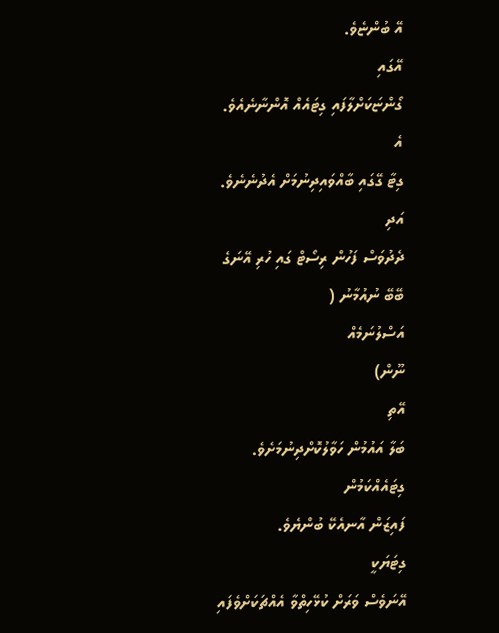އޭ ބުންޏެވެ.
އޭގައި
ގޯންޏަކަށްލާފައި ގިޓައެއް އޮންނާނެއެވެ.
އެ
ގިޓާ ގޭގައި ބާއްވައިދިނުމަށް އެދުނެނެވެ.
އަދި
ދެދުވަސް ފަހުން ރިސޯޓް ގައި ހުރި އޭނަގެ
ބޭބޭ ނުއުމާނު (
އަސްލުނަމެއް
ނޫން)
އޭތި
ބަލާ އައުމުން ހަވާލުކޮށްދިނުމަށެވެ.
ގިޓައެއްކަމުން
ފައިޒަން އާނއެކޭ ބުންޔެވެ.
ގިޓަޔަކީ
އޭނަވެސް ވަރަށް ކުޅޭހިތްވާ އެއްޗަކަށްވެފައި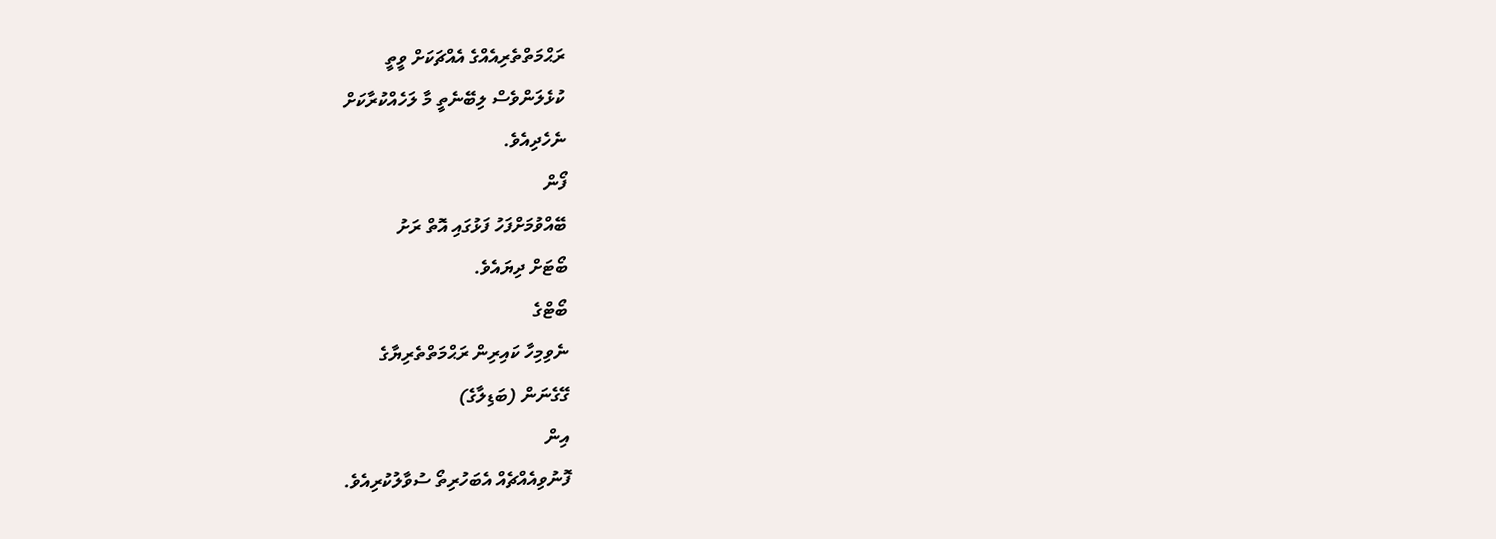ރަޙްމަތްތެރިއެއްގެ އެއްޗަކަށް ވީތީ
ކުޅެލަންވެސް ލިބޭނެތީ މާ ލަހެއްކުރާކަށް
ނެހެދިއެވެ.
ފޯން
ބޭއްވުމަށްފަހު ފަޅުގައި އޮތް ރަށު
ބޯޓަށް ދިޔައެވެ.
ބޯޓްގެ
ނެވިމިހާ ކައިރިން ރަޙްމަތްތެރިޔާގެ
ގޭގެނަން (ބަޑިލާގެ)
އިން
ފޮނުވިއެއްޗެއް އެބަހުރިތޯ ސުވާލުކުރިއެވެ.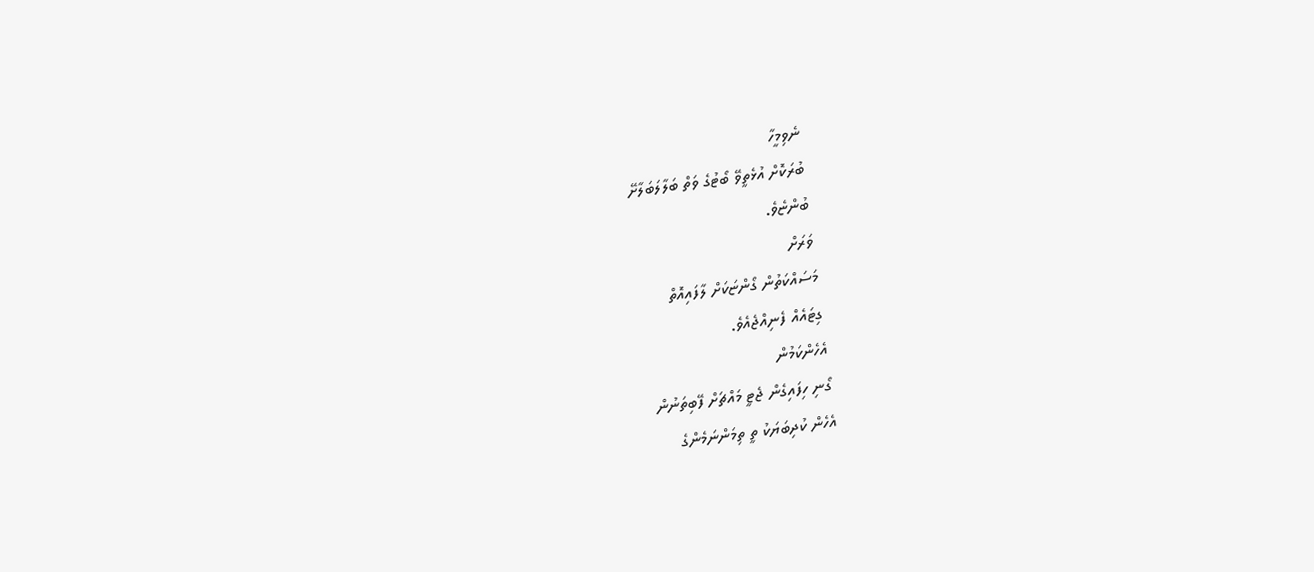ނެވިމީހާ
ބުރަކޮށް އުޅެތީވޭ ބޯޓުގެ ވަތް ބަލާލަބަލާށޭ
ބުންޏެވެ.
ވަރަށް
މަސައްކަތުން ގޯންޏަކަށް ލާފައިއޮތް
ގިޓައެއް ފެނިއްޖެއެވެ.
އެހެންކަމުން
ގޯނި ހިފައިގެން ޖެޓީ މައްޗަށް ފޭބިތަނުން
އެހެން ކުދިބަޔަކު ތީ ތިމަންނަމެންގެ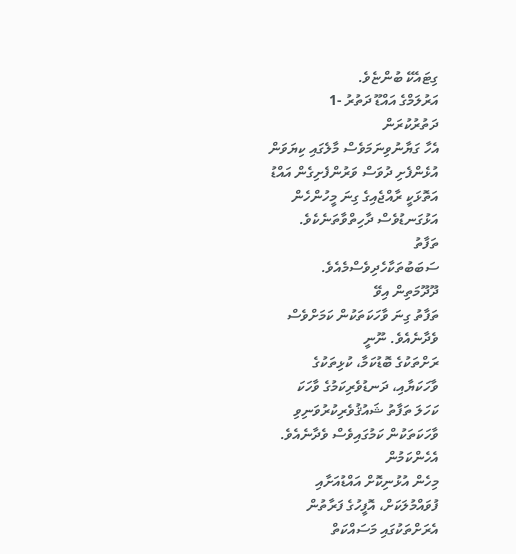ގިޓައެކޭ ބުންޏެވެ.
އަރުލަމްގެ އައްޑޫ ދަތުރު -1
ދަތުރުކުރަން
އެހާ ގަޔާނުވިނަމަވެސް މާލެގައި ކިޔަވަން
އުޅެންފެށި ދުވަސް ވަރުންފެށިގެން އައްޑު
އަތޮޅަކީ ރާއްޖެއިގެ ގިނަ މީހުންހެން
އަޅުގަނޑުވެސް ދާހިތްވާތަނެކެވެ.
ތަފާތު
ސަބަބުތަކާހެދިވެސްމެއެވެ.
ދޫދޫމަތިން އިވޭ
ތަފާތު ގިނަ ވާހަކަތަކުން ކަމަށްވެސް
ވެދާނެއެވެ. ނޫނީ
ރަށްތަކުގެ ބޮޑުކަމާ، ކުޅިތަކުގެ
ވާހަކަޔާއި، ދަނޑުވެރިކަމުގެ ވާހަކަ
ކަހަލަ ތަފާތު ޝައުޤުވެރިކުރުވަނިވި
ވާހަކަތަކުން ކަމުގައިވެސް ވެދާނެއެވެ.
އެހެންކަމުން
މިހެން އުޅުނިކޮށް އައްޑުއަށާއި
ފުވައްމުލަކަށް، އޮފީހުގެ ފަރާތުން
އެރަށްތަކުގައި މަސައްކަތް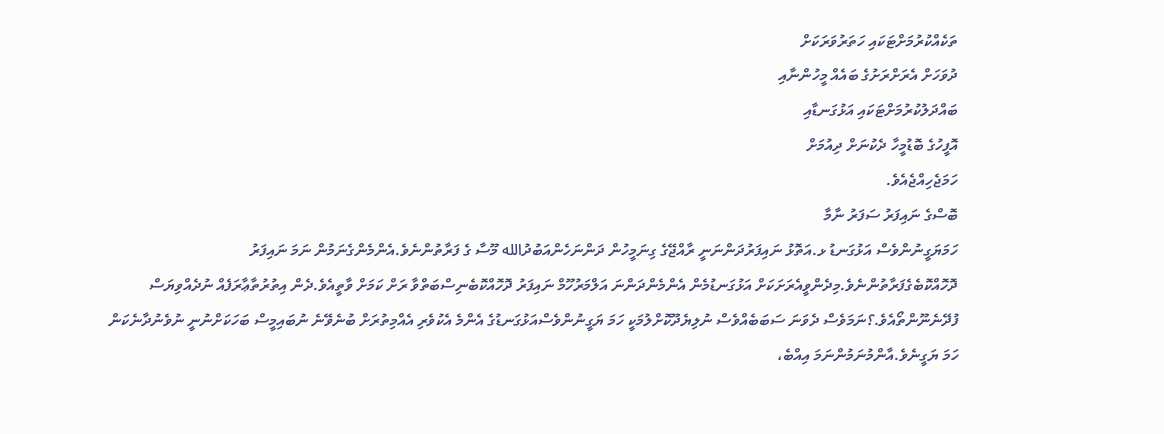ތަކެއްކުރުމަށްޓަކައި ހަތަރުވަރަކަށް
ދުވަހަށް އެރަށްރަށުގެ ބައެއް މީހުންނާއި
ބައްދަލުކުރުމަށްޓަކައި އަޅުގަނޑާއި
އޮފީހުގެ ބޮޑުމީހާ ދެކުނަށް ދިއުމަށް
ހަމަޖެހިއްޖެއެވެ.
ބޮސްގެ ނައިފަރު ސަފަރު ނާމާ
ހަމަޔަގީނުންވެސް އަޅުގަނޑު ޅ.އަތޮޅު ނައިފަރުދަންނަނީ ރާއްޖޭގެ ގިނަމީހުން ދަންނަހެންއަބުދުالله މޫސާ ގެ ފަރާތުންނެވެ.އެންމެންގެނަމުން ނަމަ ނައިފަރު ދޮހޮއްކޮބެގެފަރާތުންނެވެ.މިދެންވީއެރަށަކަށް އަޅުގަނޑުމެން އެންމެންދަންނަ އަލްމަރުހޫމް ނައިފަރު ދޮހޮއްކޮބެނިސްބަތްވާ ރަށް ކަމަށް ވާތީއެވެ.ދެން އިތުރުތާޢާރަފެއް ނުދެއްވިޔަސް ފުދޭނެނޫންތޯއެވެ.؟ނަމަވެސް ދެވަނަ ސަބަބެއްވެސް ނުލިޔެދޫކޮށްލުމަކީ ހަމަ ޔަގީނުންވެސްއަޅުގަނޑުގެ އެންމެ އެކުވެރި އެއްމިތުރަށް ބުނެވޭނެ ނުބައިމީސް ބަހަކަށްނުނީ ނުވެނުދާނެކަން ހަމަ ޔަގީނެވެ.އާންމުނަމުންނަމަ އިއްބެ،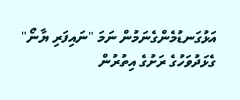އަޅުގަނޑުމެންގެނަމުން ނަމަ "ނައިފަރި ޔާނޯ" ގެޅަދުވަހުގެ ރަށުގެ އިތުރުން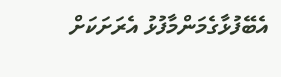އެބޭފުޅާގެމަންމާފުޅު އެރަށަކަށް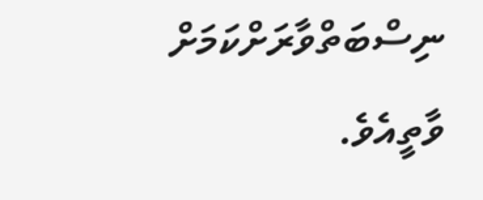ނިސްބަތްވާރަށްކަމަށް ވާތީއެވެ.